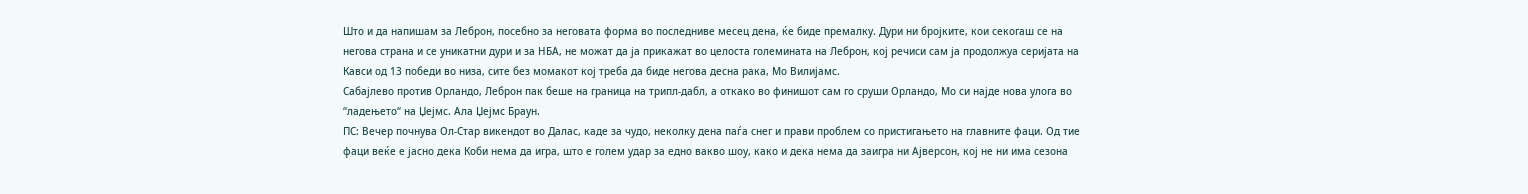Што и да напишам за Леброн, посебно за неговата форма во последниве месец дена, ќе биде премалку. Дури ни бројките, кои секогаш се на негова страна и се уникатни дури и за НБА, не можат да ја прикажат во целоста големината на Леброн, кој речиси сам ја продолжуа серијата на Кавси од 13 победи во низа, сите без момакот кој треба да биде негова десна рака, Мо Вилијамс.
Сабајлево против Орландо, Леброн пак беше на граница на трипл-дабл, а откако во финишот сам го сруши Орландо, Мо си најде нова улога во “ладењето“ на Џејмс. Ала Џејмс Браун.
ПС: Вечер почнува Ол-Стар викендот во Далас, каде за чудо, неколку дена паѓа снег и прави проблем со пристигањето на главните фаци. Од тие фаци веќе е јасно дека Коби нема да игра, што е голем удар за едно вакво шоу, како и дека нема да заигра ни Ајверсон, кој не ни има сезона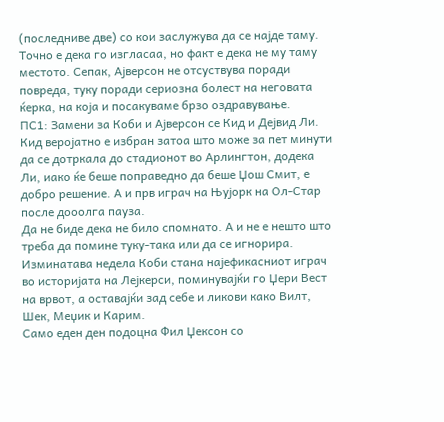(последниве две) со кои заслужува да се најде таму. Точно е дека го изгласаа, но факт е дека не му таму местото. Сепак, Ајверсон не отсуствува поради повреда, туку поради сериозна болест на неговата ќерка, на која и посакуваме брзо оздравување.
ПС1: Замени за Коби и Ајверсон се Кид и Дејвид Ли. Кид веројатно е избран затоа што може за пет минути да се дотркала до стадионот во Арлингтон, додека Ли, иако ќе беше поправедно да беше Џош Смит, е добро решение. А и прв играч на Њујорк на Ол-Стар после дооолга пауза.
Да не биде дека не било спомнато. А и не е нешто што треба да помине туку-така или да се игнорира. Изминатава недела Коби стана најефикасниот играч во историјата на Лејкерси, поминувајќи го Џери Вест на врвот, а оставајќи зад себе и ликови како Вилт, Шек, Меџик и Карим.
Само еден ден подоцна Фил Џексон со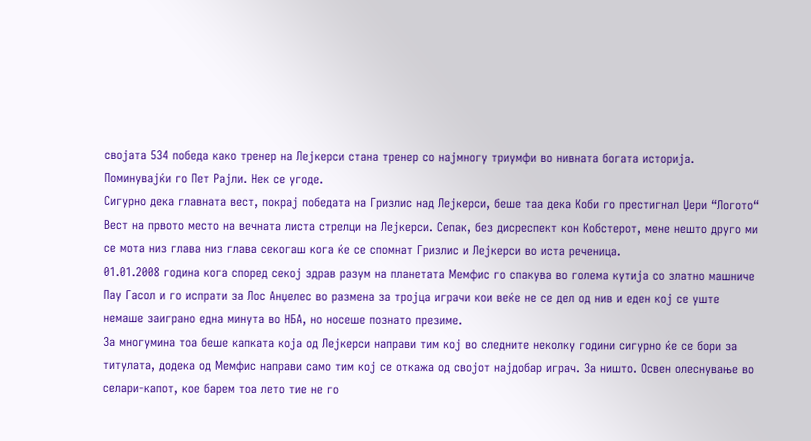својата 534 победа како тренер на Лејкерси стана тренер со најмногу триумфи во нивната богата историја. Поминувајќи го Пет Рајли. Нек се угоде.
Сигурно дека главната вест, покрај победата на Гризлис над Лејкерси, беше таа дека Коби го престигнал Џери “Логото“ Вест на првото место на вечната листа стрелци на Лејкерси. Сепак, без дисреспект кон Кобстерот, мене нешто друго ми се мота низ глава низ глава секогаш кога ќе се спомнат Гризлис и Лејкерси во иста реченица.
01.01.2008 година кога според секој здрав разум на планетата Мемфис го спакува во голема кутија со златно машниче Пау Гасол и го испрати за Лос Анџелес во размена за тројца играчи кои веќе не се дел од нив и еден кој се уште немаше заиграно една минута во НБА, но носеше познато презиме.
За многумина тоа беше капката која од Лејкерси направи тим кој во следните неколку години сигурно ќе се бори за титулата, додека од Мемфис направи само тим кој се откажа од својот најдобар играч. За ништо. Освен олеснување во селари-капот, кое барем тоа лето тие не го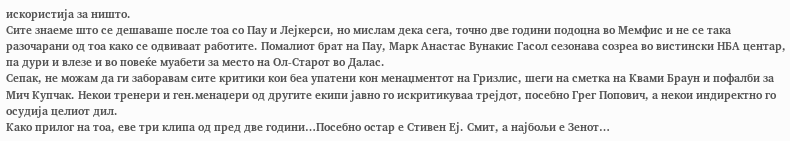искористија за ништо.
Сите знаеме што се дешаваше после тоа со Пау и Лејкерси, но мислам дека сега, точно две години подоцна во Мемфис и не се така разочарани од тоа како се одвиваат работите. Помалиот брат на Пау, Марк Анастас Вунакис Гасол сезонава созреа во вистински НБА центар, па дури и влезе и во повеќе муабети за место на Ол-Старот во Далас.
Сепак, не можам да ги заборавам сите критики кои беа упатени кон менаџментот на Гризлис, шеги на сметка на Квами Браун и пофалби за Мич Купчак. Некои тренери и ген.менаџери од другите екипи јавно го искритикуваа трејдот, посебно Грег Попович, а некои индиректно го осудија целиот дил.
Како прилог на тоа, еве три клипа од пред две години…Посебно остар е Стивен Еј. Смит, а најбољи е Зенот…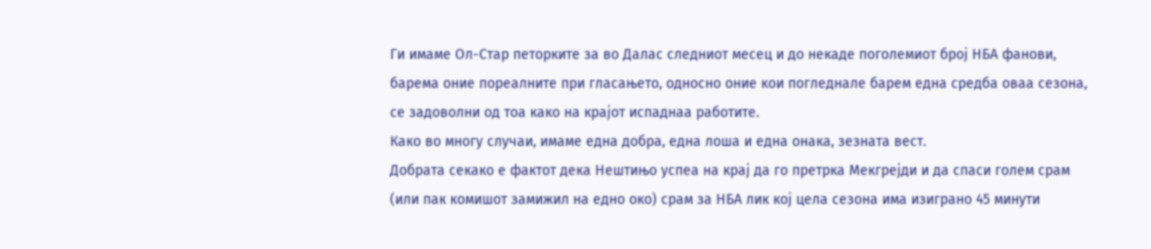Ги имаме Ол-Стар петорките за во Далас следниот месец и до некаде поголемиот број НБА фанови, барема оние пореалните при гласањето, односно оние кои погледнале барем една средба оваа сезона, се задоволни од тоа како на крајот испаднаа работите.
Како во многу случаи, имаме една добра, една лоша и една онака, зезната вест.
Добрата секако е фактот дека Нештињо успеа на крај да го претрка Мекгрејди и да спаси голем срам (или пак комишот замижил на едно око) срам за НБА лик кој цела сезона има изиграно 45 минути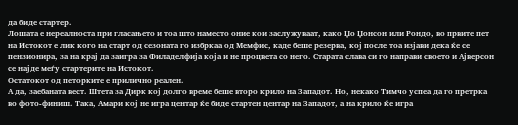да биде стартер.
Лошата е нереалноста при гласањето и тоа што наместо оние кои заслужуваат, како Џо Џонсон или Рондо, во првите пет на Истокот е лик кого на старт од сезоната го избркаа од Мемфис, каде беше резерва, кој после тоа изјави дека ќе се пензионира, за на крај да заигра за Филаделфија која и не процвета со него. Старата слава си го направи своето и Ајверсон се најде меѓу стартерите на Истокот.
Остатокот од петорките е прилично реален.
А да, заебаната вест. Штета за Дирк кој долго време беше второ крило на Западот. Но, некако Тимчо успеа да го претрка во фото-финиш. Така, Амари кој не игра центар ќе биде стартен центар на Западот, а на крило ќе игра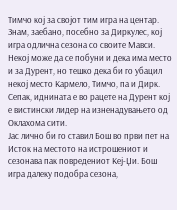Тимчо кој за својот тим игра на центар. Знам, заебано, посебно за Диркулес, кој игра одлична сезона со своите Мавси.
Некој може да се побуни и дека има место и за Дурент, но тешко дека би го убацил некој место Кармело, Тимчо, па и Дирк. Сепак, иднината е во рацете на Дурент кој е вистински лидер на изненадувањето од Оклахома сити.
Јас лично би го ставил Бош во први пет на Исток на местото на истрошениот и сезонава пак повредениот Кеј-Џи. Бош игра далеку подобра сезона,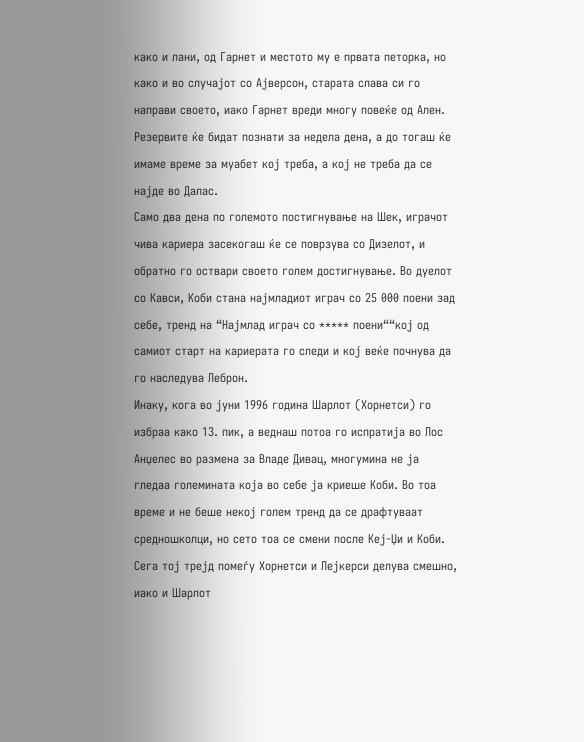како и лани, од Гарнет и местото му е првата петорка, но како и во случајот со Ајверсон, старата слава си го направи своето, иако Гарнет вреди многу повеќе од Ален.
Резервите ќе бидат познати за недела дена, а до тогаш ќе имаме време за муабет кој треба, а кој не треба да се најде во Далас.
Само два дена по големото постигнување на Шек, играчот чива кариера засекогаш ќе се поврзува со Дизелот, и обратно го оствари своето голем достигнување. Во дуелот со Кавси, Коби стана најмладиот играч со 25 000 поени зад себе, тренд на “Најмлад играч со ***** поени““кој од самиот старт на кариерата го следи и кој веќе почнува да го наследува Леброн.
Инаку, кога во јуни 1996 година Шарлот (Хорнетси) го избраа како 13. пик, а веднаш потоа го испратија во Лос Анџелес во размена за Владе Дивац, многумина не ја гледаа големината која во себе ја криеше Коби. Во тоа време и не беше некој голем тренд да се драфтуваат средношколци, но сето тоа се смени после Кеј-Џи и Коби. Сега тој трејд помеѓу Хорнетси и Лејкерси делува смешно, иако и Шарлот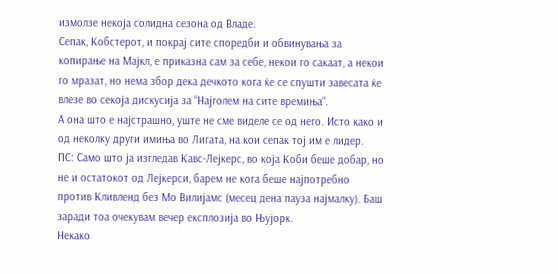измолзе некоја солидна сезона од Владе.
Сепак, Кобстерот, и покрај сите споредби и обвинувања за копирање на Мајкл, е приказна сам за себе, некои го сакаат, а некои го мразат, но нема збор дека дечкото кога ќе се спушти завесата ќе влезе во секоја дискусија за “Најголем на сите времиња“.
А она што е најстрашно, уште не сме виделе се од него. Исто како и од неколку други имиња во Лигата, на кои сепак тој им е лидер.
ПС: Само што ја изгледав Кавс-Лејкерс, во која Коби беше добар, но не и остатокот од Лејкерси, барем не кога беше најпотребно против Кливленд без Мо Вилијамс (месец дена пауза најмалку). Баш заради тоа очекувам вечер експлозија во Њујорк.
Некако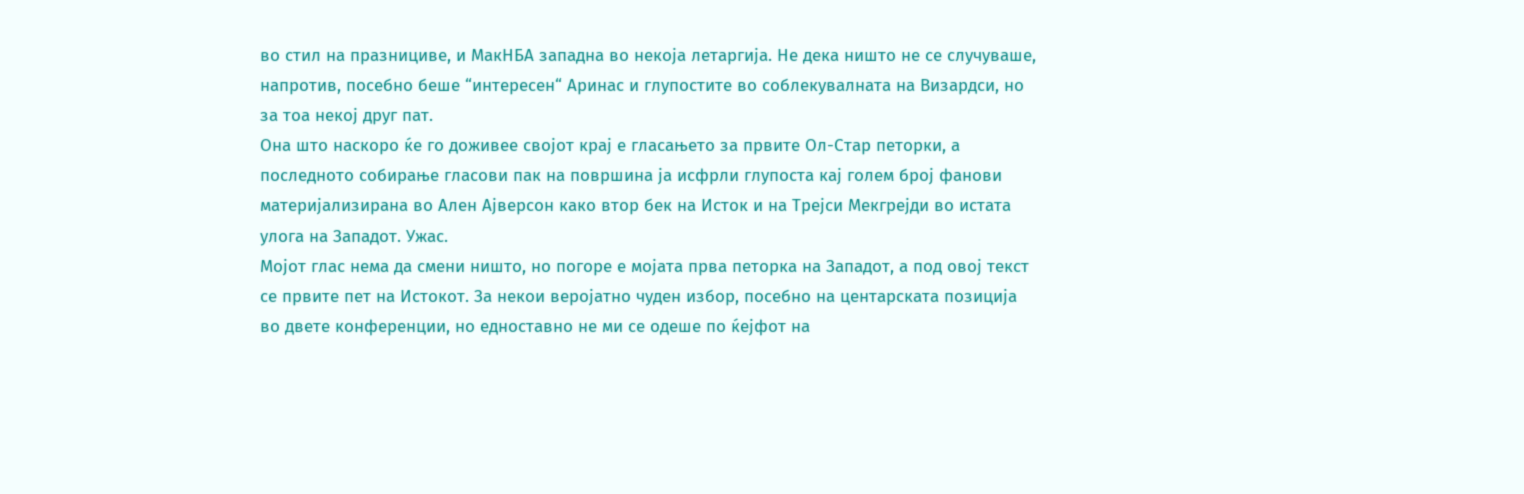во стил на празнициве, и МакНБА западна во некоја летаргија. Не дека ништо не се случуваше, напротив, посебно беше “интересен“ Аринас и глупостите во соблекувалната на Визардси, но за тоа некој друг пат.
Она што наскоро ќе го доживее својот крај е гласањето за првите Ол-Стар петорки, а последното собирање гласови пак на површина ја исфрли глупоста кај голем број фанови материјализирана во Ален Ајверсон како втор бек на Исток и на Трејси Мекгрејди во истата улога на Западот. Ужас.
Мојот глас нема да смени ништо, но погоре е мојата прва петорка на Западот, а под овој текст се првите пет на Истокот. За некои веројатно чуден избор, посебно на центарската позиција во двете конференции, но едноставно не ми се одеше по ќејфот на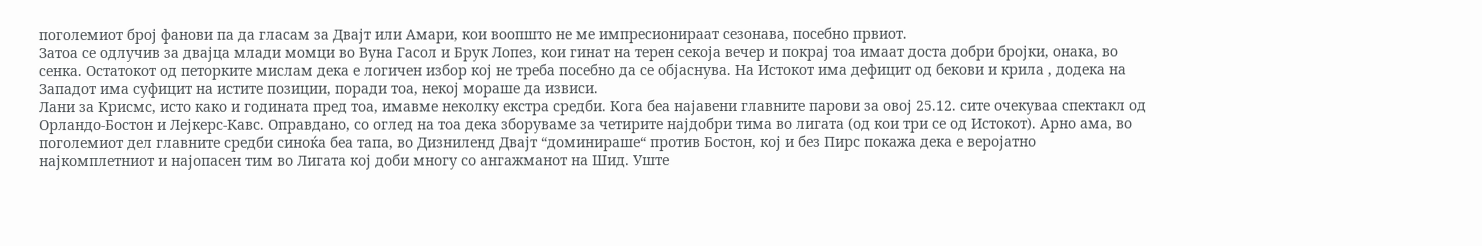поголемиот број фанови па да гласам за Двајт или Амари, кои воопшто не ме импресионираат сезонава, посебно првиот.
Затоа се одлучив за двајца млади момци во Вуна Гасол и Брук Лопез, кои гинат на терен секоја вечер и покрај тоа имаат доста добри бројки, онака, во сенка. Остатокот од петорките мислам дека е логичен избор кој не треба посебно да се објаснува. На Истокот има дефицит од бекови и крила , додека на Западот има суфицит на истите позиции, поради тоа, некој мораше да извиси.
Лани за Крисмс, исто како и годината пред тоа, имавме неколку екстра средби. Кога беа најавени главните парови за овој 25.12. сите очекуваа спектакл од Орландо-Бостон и Лејкерс-Кавс. Оправдано, со оглед на тоа дека зборуваме за четирите најдобри тима во лигата (од кои три се од Истокот). Арно ама, во поголемиот дел главните средби синоќа беа тапа, во Дизниленд Двајт “доминираше“ против Бостон, кој и без Пирс покажа дека е веројатно најкомплетниот и најопасен тим во Лигата кој доби многу со ангажманот на Шид. Уште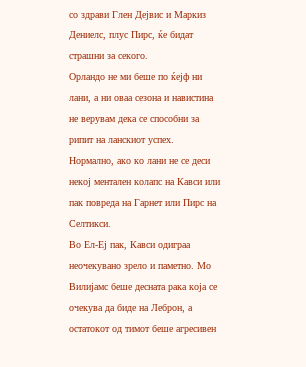со здрави Глен Дејвис и Маркиз Дениелс, плус Пирс, ќе бидат страшни за секого.
Орландо не ми беше по ќејф ни лани, а ни оваа сезона и навистина не верувам дека се способни за рипит на ланскиот успех. Нормално, ако ко лани не се деси некој ментален колапс на Кавси или пак повреда на Гарнет или Пирс на Селтикси.
Во Ел-Еј пак, Кавси одиграа неочекувано зрело и паметно. Мо Вилијамс беше десната рака која се очекува да биде на Леброн, а остатокот од тимот беше агресивен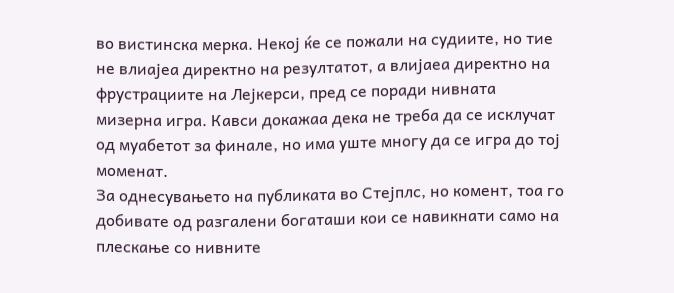во вистинска мерка. Некој ќе се пожали на судиите, но тие не влиајеа директно на резултатот, а влијаеа директно на фрустрациите на Лејкерси, пред се поради нивната мизерна игра. Кавси докажаа дека не треба да се исклучат од муабетот за финале, но има уште многу да се игра до тој моменат.
За однесувањето на публиката во Стејплс, но комент, тоа го добивате од разгалени богаташи кои се навикнати само на плескање со нивните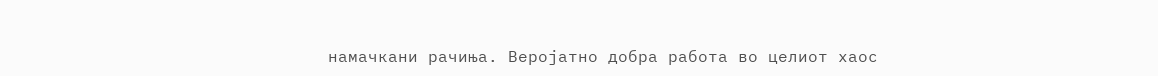намачкани рачиња. Веројатно добра работа во целиот хаос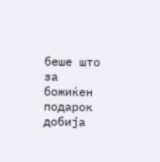беше што за божиќен подарок добија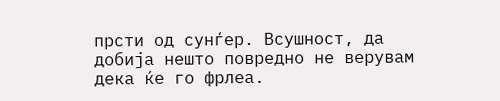прсти од сунѓер. Всушност, да добија нешто повредно не верувам дека ќе го фрлеа.